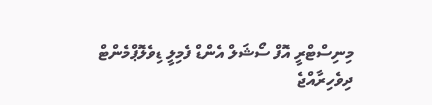މިނިސްޓްރީ އޮފް ސޯޝަލް އެންޑް ފެމިލީ ޑިވެލޮޕްމެންޓް
ދިވެހިރާއްޖެ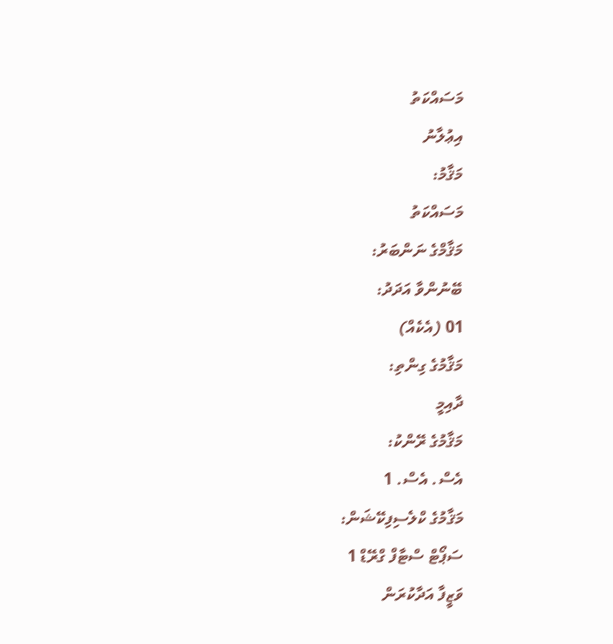މަސައްކަތު
އިޢުލާނު
މަޤާމު:
މަސައްކަތު
މަޤާމްގެ ނަންބަރު:
ބޭނުންވާ އަދަދު:
01 (އެކެއް)
މަޤާމުގެ ގިންތި:
ދާއިމީ
މަޤާމުގެ ރޭންކު:
އެސް. އެސް. 1
މަޤާމުގެ ކްލެސިފިކޭޝަން:
ސަޕޯޓް ސްޓާފް ގްރޭޑް 1
ވަޒީފާ އަދާކުރަން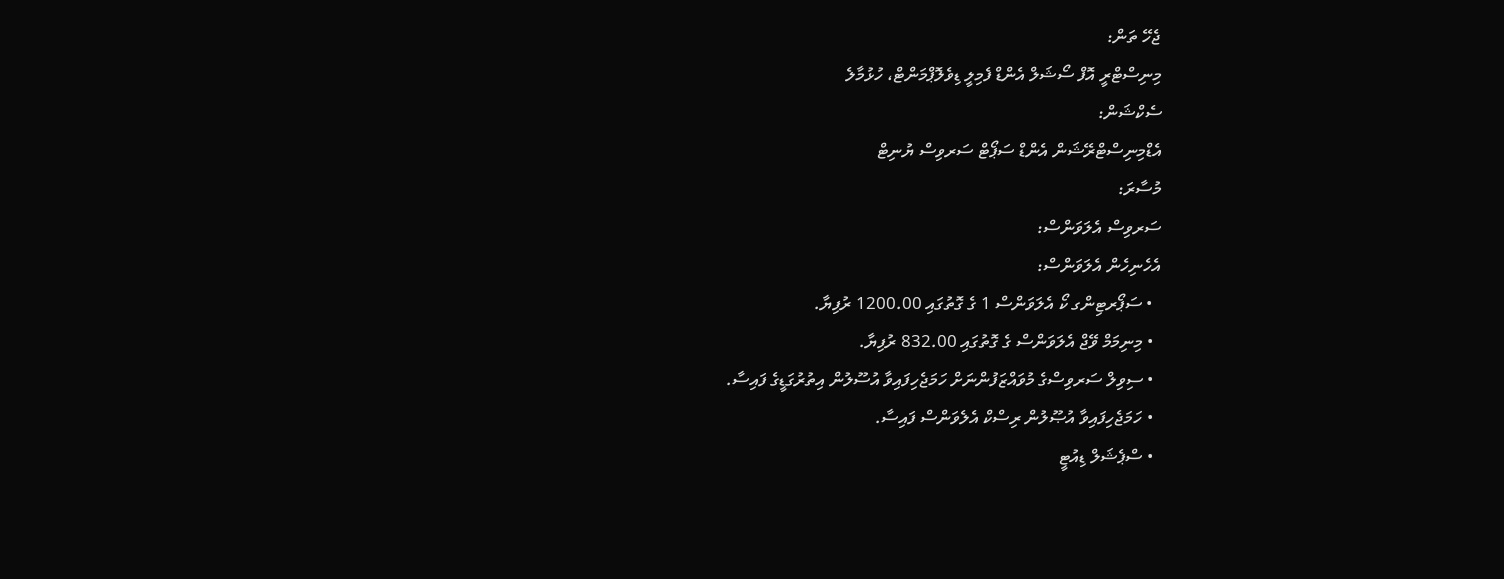ޖެހޭ ތަން:
މިނިސްޓްރީ އޮފް ސޯޝަލް އެންޑް ފެމިލީ ޑިވެލޮޕްމަންޓް، ހުޅުމާލެ
ސެކްޝަން:
އެޑްމިނިސްޓްރޭޝަން އެންޑް ސަޕޯޓް ސަރވިސް ޔުނިޓް
މުސާރަ:
ސަރވިސް އެލަވަންސް:
އެހެނިހެން އެލަވަންސް:
  • ސަޕޯރޓިންގ ކޯ އެލަވަންސް 1 ގެ ގޮތުގައި 1200.00 ރުފިޔާ.
  • މިނިމަމް ވޭޖް އެލަވަންސް ގެ ގޮތުގައި 832.00 ރުފިޔާ.
  • ސިވިލް ސަރވިސްގެ މުވައްޒަފުންނަށް ހަމަޖެހިފައިވާ އުސޫލުން އިތުރުގަޑީގެ ފައިސާ.
  • ހަމަޖެހިފައިވާ އުޞޫލުން ރިސްކް އެލެވަންސް ފައިސާ.
  • ސްޕެޝަލް ޑިއުޓީ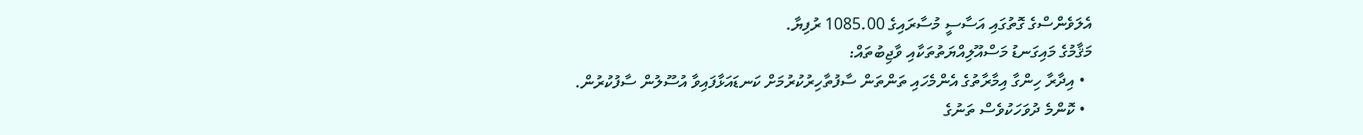އެލަވެންސްގެ ގޮތުގައި އަސާސީ މުސާރައިގެ 1085.00 ރުފިޔާ.
މަޤާމުގެ މައިގަނޑު މަސްއޫލިއްޔަތުތަކާއި ވާޖިބުތައް:
  • އިދާރާ ހިންގާ އިމާރާތުގެ އެންމެހައި ތަންތަން ސާފުތާހިރުކުރުމަށް ކަނޑައަޅާފައިވާ އުސޫލުން ސާފުކުރުން.
  • ކޮންމެ ދުވަހަކުވެސް ތަނުގެ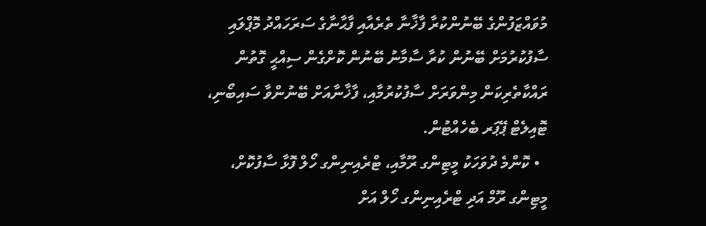މުވައްޒަފުންގެ ބޭނުންކުރާ ފާޚާނާ ތެރެއާއި ފާޙާނާގެ ސަރަހައްދު މޮޕްލައި ސާފުކުރުމަށް ބޭނުން ކުރާ ސާމާނު ބޭނުން ކޮށްގެން ސިއްޙީ ގޮތުން ރައްކާތެރިކަން މިންވަރަށް ސާފުކުރުމާއި، ފާޚާނާއަށް ބޭނުންވާ ސައިބޯނި، ޓޮއިލެޓް ޕޭޕަރ ބެހެއްޓުން.
  • ކޮންމެ ދުވަހަކު މީޓިންގ ރޫމާއި، ޓްރެއިނިންގ ހޯލް ފޮޅާ ސާފުކޮށް، މީޓިންގ ރޫމް އަދި ޓްރެއިނިންގ ހޯލް އަށް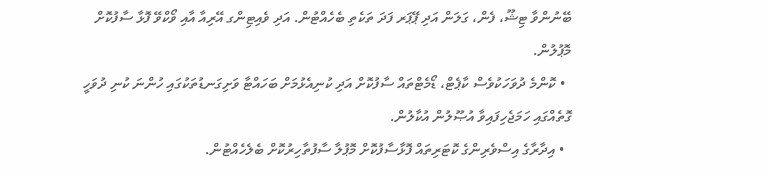ބޭނުންވާ ޓިޝޫ، ފެން، ގަލަން އަދި ޕޭޕަރ ފަދަ ތަކެތި ބެހެއްޓުން. އަދި ވެއިޓިންގ އޭރިއާ އާއި ވޯކްވޭ ފޮޅާ ސާފުކޮށް މޮޕުލުން.
  • ކޮންމެ ދުވަހަކުވެސް ކާޕެޓް، ޑޯމެޓްތައް ސާފުކޮށް އަދި ކުނިއެޅުމަށް ބަހައްޓާ ވަށިގަނޑުތަކުގައި ހުންނަ ކުނި ދުވަހީ ގޮތެއްގައި ހަމަޖެހިފައިވާ އުޞޫލުން އުކާލުން.
  • އިދާރާގެ އިސްވެރިންގެ ކޮޓަރިތައް ފޮޅާސާފުކޮށް މޮޕުލާ ސާފުތާހިރުކޮށް ބެލެހެއްޓުން.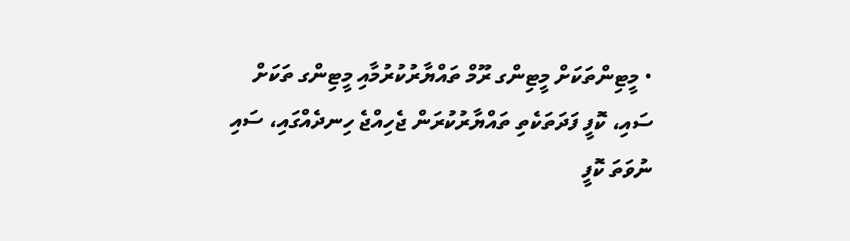• މީޓިންތަކަށް މީޓިންގ ރޫމް ތައްޔާރުކުރުމާއި މީޓިންގ ތަކަށް ސައި، ކޮފީ ފަދަތަކެތި ތައްޔާރުކުރަން ޖެހިއްޖެ ހިނދެއްގައި، ސައި ނުވަތަ ކޮފީ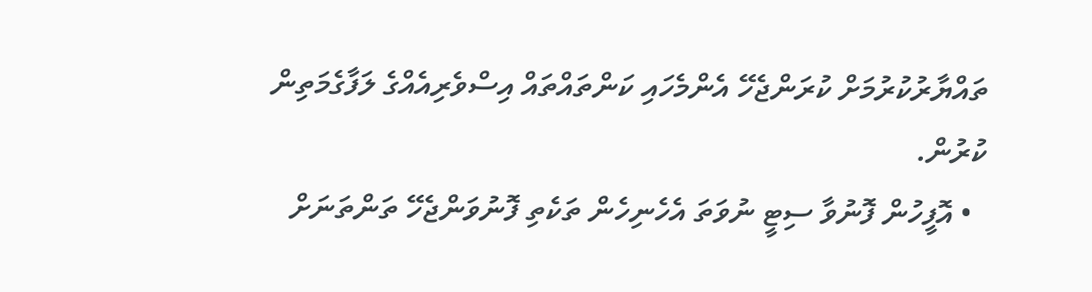ތައްޔާރުކުރުމަށް ކުރަންޖެހޭ އެންމެހައި ކަންތައްތައް އިސްވެރިއެއްގެ ލަފާގެމަތިން ކުރުން.
  • އޮފީހުން ފޮނުވާ ސިޓީ ނުވަތަ އެހެނިހެން ތަކެތި ފޮނުވަންޖެހޭ ތަންތަނަށް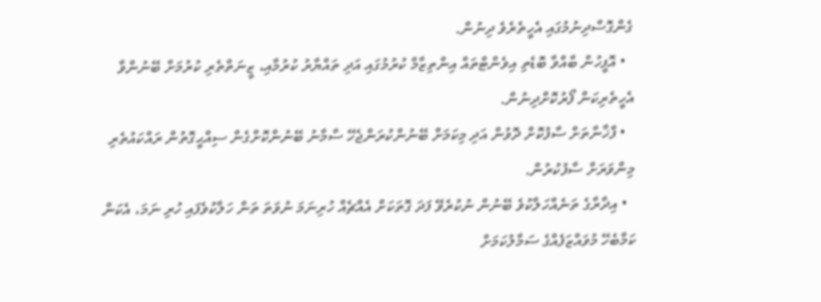ގެންގޮސްދިނުމުގައި އެހީތެރެވެ ދިނުން.
  • އޮފީހުން ބާއްވާ ބޮޑެތި އިވެންޓްތައް އިންތިޒާމް ކުރުމުގައި އަދި ތައްޔާރު ކުރުމާއި، ޒީނަތްތެރި ކުރުމަށް ބޭނުންވާ އެހީތެރިކަން ފޯރުކޮށްދިނުން.
  • ފާޚާނާތަށް ސާފުކޮށް ދޮވުން އަދި މިކަމަށް ބޭނުންކުރަންޖެހޭ ސާމާނު ބޭނުންކޮށްގެން ސިއްޙީގޮތުން ރައްކައުތެރި މިންވަރަށް ސާފުކުރުން.
  • އިދާރާގެ ތަނެއްހަލާކުވެ ބޭނުން ނުކުރެވޭ ފަދަ ގޮތަކަށް އެއްޗެއް ހުރިނަމަ ނުވަތަ ތަން ހަލާކުވެފައި ހުރި ނަމަ، އެކަން ކަމާބެހޭ މުވައްޒަފެއްގެ ސަމާލުކަމަށް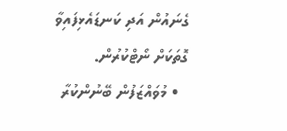ގެނައުން އަދި ކަނޑައެޅިފައިވާ ގޮތަކަށް ނޯޓްކުރުން.
  • މުވައްޒަފުން ބޭނުންކުރާ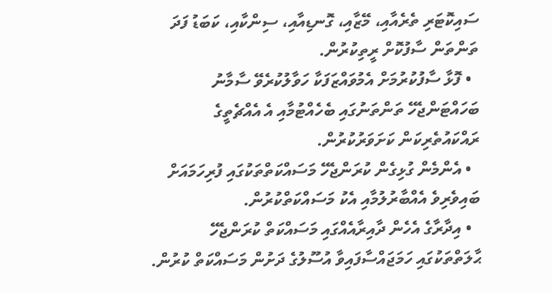ސައިކޮޓަރި ތެރެއާއި، މޭޒާއި، ގޮނޑިއާއި، ސިންކާއި، ކަބަޑު ފަދަ ތަންތަން ސާފުކޮށް ރީތިކުރުން.
  • ފޮޅާ ސާފުކުރުމަށް އެމުވައްޒަފަކާ ހަވާލުކުރެވޭ ސާމާނު ބަހައްޓަންޖެހޭ ތަންތަނުގައި ބެހެއްޓުމާއި އެ އެއްޗެތީގެ ރައްކައުތެރިކަން ކަށަވަރުކުރުން.
  • އެންމެން ގުޅިގެން ކުރަންޖެހޭ މަސައްކަތްތަކުގައި ފުރިހަމައަށް ބައިވެރިވެ އެއްބާރުލުމާއި އެކު މަސައްކަތްކުރުން.
  • އިދާރާގެ އެހެން ދާއިރާއެއްގައި މަސައްކަތް ކުރަންޖެހޭ ޙާލަތްތަކުގައި ހަމަޖައްސާފައިވާ އުސޫލުގެ ދަށުން މަސައްކަތް ކުރުން.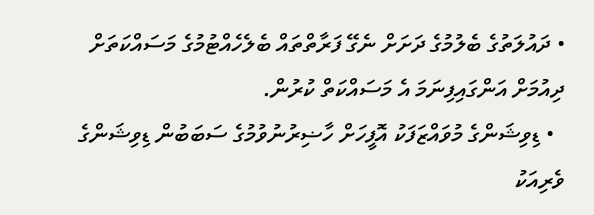• ދައުލަތުގެ ބެލުމުގެ ދަށަށް ނެގޭ ފަރާތްތައް ބެލެހެއްޓުމުގެ މަސައްކަތަށް ދިއުމަށް އަންގައިފިނަމަ އެ މަސައްކަތް ކުރުން.
  • ޑިވިޝަންގެ މުވައްޒަފަކު އޮފީހަށް ހާޟިރުނުވުމުގެ ސަބަބުން ޑިވިޝަންގެ ވެރިއަކު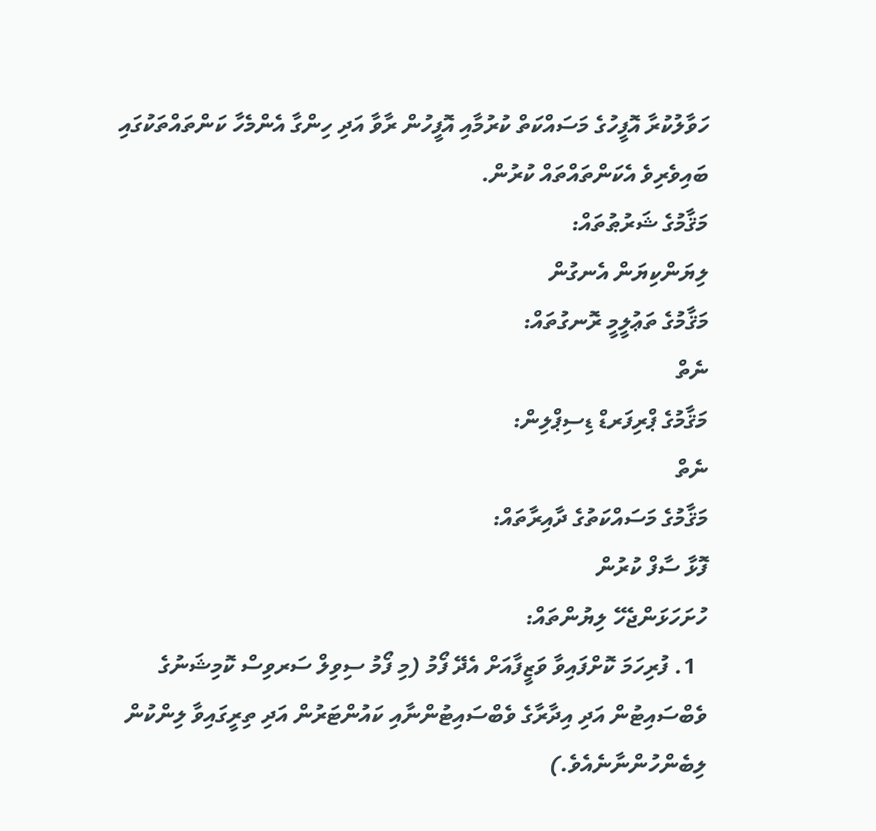ހަވާލުކުރާ އޮފީހުގެ މަސައްކަތް ކުރުމާއި އޮފީހުން ރާވާ އަދި ހިންގާ އެންމެހާ ކަންތައްތަކުގައި ބައިވެރިވެ އެކަންތައްތައް ކުރުން.
މަޤާމުގެ ޝަރުޠުތައް:
ލިޔަންކިޔަން އެނގުން
މަޤާމުގެ ތަޢުލީމީ ރޮނގުތައް:
ނެތް
މަޤާމުގެ ޕްރިފަރޑް ޑިސިޕްލިން:
ނެތް
މަޤާމުގެ މަސައްކަތުގެ ދާއިރާތައް:
ފޮޅާ ސާފް ކުރުން
ހުށަހަޅަންޖެހޭ ލިޔުންތައް:
  1. ފުރިހަމަ ކޮށްފައިވާ ވަޒީފާއަށް އެދޭ ފޯމު (މި ފޯމު ސިވިލް ސަރވިސް ކޮމިޝަނުގެ ވެބްސައިޓުން އަދި އިދާރާގެ ވެބްސައިޓުންނާއި ކައުންޓަރުން އަދި ތިރީގައިވާ ލިންކުން ލިބެންހުންނާނެއެވެ.)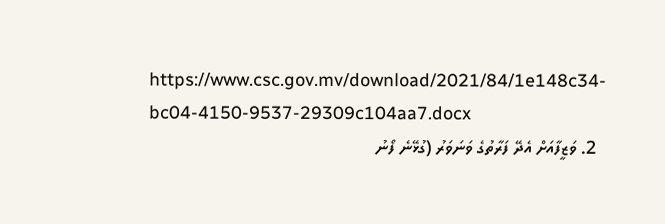https://www.csc.gov.mv/download/2021/84/1e148c34-bc04-4150-9537-29309c104aa7.docx
  2. ވަޒީފާއަށް އެދޭ ފަރާތުގެ ވަނަވަރު (ގުޅޭނެ ފޯނު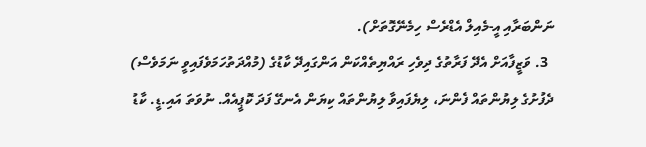ނަންބަރާއި އީ-މެއިލް އެޑްރެސް ހިމެނޭގޮތަށް).
  3. ވަޒީފާއަށް އެދޭ ފަރާތުގެ ދިވެހި ރައްޔިތެއްކަން އަންގައިދޭ ކާޑުގެ (މުއްދަތުހަމަވެފައިވީ ނަމަވެސް) ދެފުށުގެ ލިޔުންތައް ފެންނަ، ލިޔެފައިވާ ލިޔުންތައް ކިޔަން އެނގޭ ފަދަ ކޮޕީއެއް. ނުވަތަ އައި.ޑީ. ކާޑު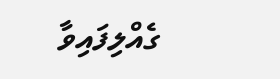ގެއްލިފައިވާ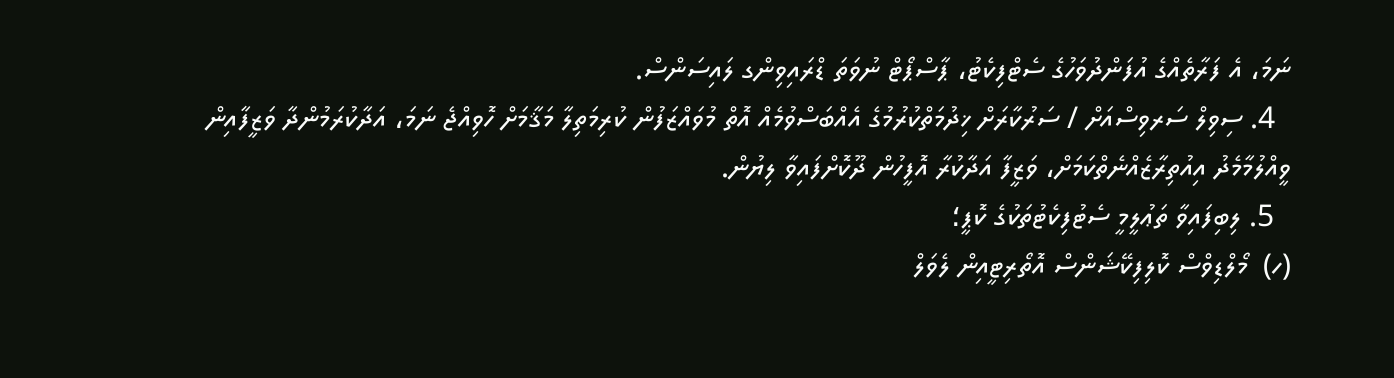ނަމަ، އެ ފަރާތެއްގެ އުފަންދުވަހުގެ ސެޓްފިކެޓު، ޕާސްޕޯޓް ނުވަތަ ޑްރައިވިންގ ލައިސަންސް.
  4. ސިވިލް ސަރވިސްއަށް / ސަރުކާރަށް ޚިދުމަތްކުރުމުގެ އެއްބަސްވުމެއް އޮތް މުވައްޒަފުން ކުރިމަތިލާ މަޤާމަށް ހޮވިއްޖެ ނަމަ، އަދާކުރަމުންދާ ވަޒީފާއިން ވީއްލުމާމެދު އިއުތިރާޒެއްނެތްކަމަށް، ވަޒީފާ އަދާކުރާ އޮފީހުން ދޫކޮށްފައިވާ ލިޔުން.
  5. ލިބިފައިވާ ތަޢުލީމީ ސެޓުފިކެޓުތަކުގެ ކޮޕީ؛
(ހ)  މޯލްޑިވްސް ކޮލިފިކޭޝަންސް އޮތޯރިޓީއިން ލެވަލް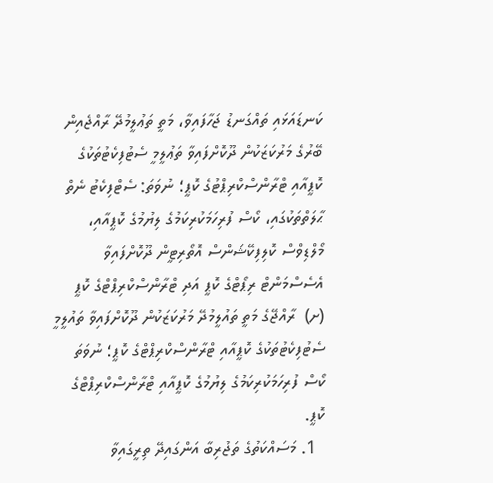ކަނޑައަޅައި ތައްގަނޑު ޖަހާފައިވާ، މަތީ ތަޢުލީމުދޭ ރާއްޖެއިން ބޭރުގެ މަރުކަޒަކުން ދޫކޮށްފައިވާ ތަޢުލީމީ ސެޓުފިކެޓުތަކުގެ ކޮޕީއާއި ޓްރާންސްކްރިޕްޓުގެ ކޮޕީ؛ ނުވަތަ: ސެޓްފިކެޓު ނެތް ޙާލަތްތަކުގައި، ކޯސް ފުރިހަމަކުރިކަމުގެ ލިޔުމުގެ ކޮޕީއާއި، މޯލްޑިވްސް ކޮލިފިކޭޝަންސް އޮތޯރިޓީން ދޫކޮށްފައިވާ އެސެސްމަންޓް ރިޕޯޓްގެ ކޮޕީ އަދި ޓްރާންސްކްރިޕްޓްގެ ކޮޕީ
(ށ)  ރާއްޖޭގެ މަތީ ތައުލީމުދޭ މަރުކަޒަކުން ދޫކޮށްފައިވާ ތައުލީމީ ސެޓުފިކެޓުތަކުގެ ކޮޕީއާއި ޓްރާންސްކްރިޕްޓްގެ ކޮޕީ؛ ނުވަތަ ކޯސް ފުރިހަމަކުރިކަމުގެ ލިޔުމުގެ ކޮޕީއާއި ޓްރާންސްކްރިޕްޓްގެ ކޮޕީ.
  1. މަސައްކަތުގެ ތަޖުރިބާ އަންގައިދޭ ތިރީގައިވާ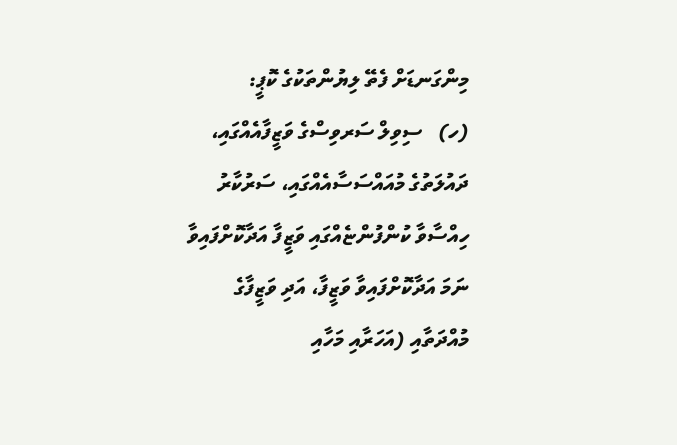މިންގަނޑަށް ފެތޭ ލިޔުންތަކުގެ ކޮޕީ:
(ހ)   ސިވިލް ސަރވިސްގެ ވަޒީފާއެއްގައި، ދައުލަތުގެ މުއައްސަސާއެއްގައި، ސަރުކާރު ހިއްސާވާ ކުންފުންޏެއްގައި ވަޒީފާ އަދާކޮށްފައިވާ ނަމަ އަދާކޮށްފައިވާ ވަޒީފާ، އަދި ވަޒީފާގެ މުއްދަތާއި (އަހަރާއި މަހާއި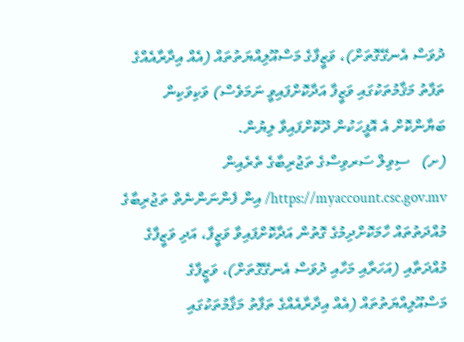ދުވަސް އެނގޭގޮތަށް)، ވަޒީފާގެ މަސްއޫލިއްޔަތުތައް (އެއް އިދާރާއެއްގެ ތަފާތު މަޤާމުތަކުގައި ވަޒީފާ އަދާކޮށްފައިވީ ނަމަވެސް) ވަކިވަކިން ބަޔާންކޮށް އެ އޮފީހަކުން ދޫކޮށްފައިވާ ލިޔުން.
(ށ)   ސިވިލް ސަރވިސްގެ ތަޖުރިބާގެ ތެރެއިން https://myaccount.csc.gov.mv/ އިން ފެންނަންނެތް ތަޖުރިބާގެ މުއްދަތުތައް ހާމަކޮށްދިމުގެ ގޮތުން އަދާކޮށްފައިވާ ވަޒީފާ، އަދި ވަޒީފާގެ މުއްދަތާއި (އަހަރާއި މަހާއި ދުވަސް އެނގޭގޮތަށް)، ވަޒީފާގެ މަސްއޫލިއްޔަތުތައް (އެއް އިދާރާއެއްގެ ތަފާތު މަޤާމުތަކުގައި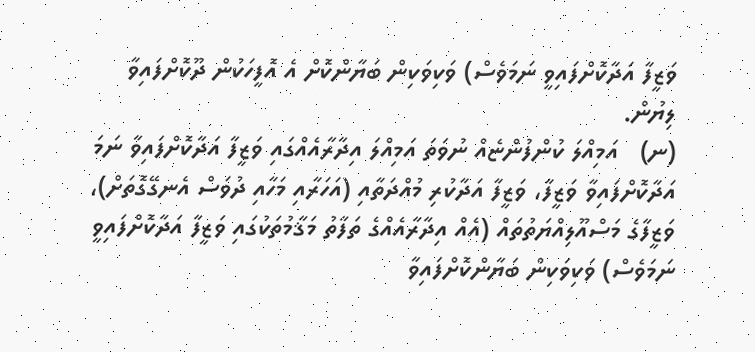ވަޒީފާ އަދާކޮށްފައިވީ ނަމަވެސް) ވަކިވަކިން ބަޔާންކޮށް އެ އޮފީހަކުން ދޫކޮށްފައިވާ ލިޔުން.
(ނ)   އަމިއްލަ ކުންފުންޏެއް ނުވަތަ އަމިއްލަ އިދާރާއެއްގައި ވަޒީފާ އަދާކޮށްފައިވާ ނަމަ އަދާކޮށްފައިވާ ވަޒީފާ، ވަޒީފާ އަދާކުރި މުއްދަތާއި (އަހަރާއި މަހާއި ދުވަސް އެނގޭގޮތަށް)، ވަޒީފާގެ މަސްއޫލިއްޔަތުތައް (އެއް އިދާރާއެއްގެ ތަފާތު މަޤާމުތަކުގައި ވަޒީފާ އަދާކޮށްފައިވީ ނަމަވެސް) ވަކިވަކިން ބަޔާންކޮށްފައިވާ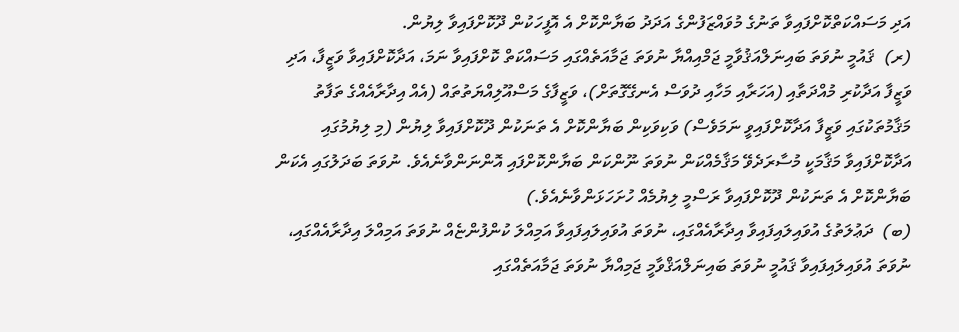އަދި މަސައްކަތްކޮށްފައިވާ ތަނުގެ މުވައްޒަފުންގެ އަދަދު ބަޔާންކޮށް އެ އޮފީހަކުން ދޫކޮށްފައިވާ ލިޔުން.
(ރ)  ޤައުމީ ނުވަތަ ބައިނަލްއަޤުވާމީ ޖަމްއިއްޔާ ނުވަތަ ޖަމާއަތެއްގައި މަސައްކަތް ކޮށްފައިވާ ނަމަ، އަދާކޮށްފައިވާ ވަޒީފާ، އަދި ވަޒީފާ އަދާކުރި މުއްދަތާއި (އަހަރާއި މަހާއި ދުވަސް އެނގޭގޮތަށް)، ވަޒީފާގެ މަސްއޫލިއްޔަތުތައް (އެއް އިދާރާއެއްގެ ތަފާތު މަޤާމުތަކުގައި ވަޒީފާ އަދާކޮށްފައިވީ ނަމަވެސް) ވަކިވަކިން ބަޔާންކޮށް އެ ތަނަކުން ދޫކޮށްފައިވާ ލިޔުން (މި ލިޔުމުގައި އަދާކޮށްފައިވާ މަޤާމަކީ މުސާރަދެވޭ މަޤާމެއްކަން ނުވަތަ ނޫންކަން ބަޔާންކޮށްފައި އޮންނަންވާނެއެވެ. ނުވަތަ ބަދަލުގައި އެކަން ބަޔާންކޮށް އެ ތަނަކުން ދޫކޮށްފައިވާ ރަސްމީ ލިޔުމެއް ހުށަހަޅަންވާނެއެވެ.)
(ބ)  ދަޢުލަތުގެ އުވައިލައިފައިވާ އިދާރާއެއްގައި، ނުވަތަ އުވައިލައިފައިވާ އަމިއްލަ ކުންފުންޏެއް ނުވަތަ އަމިއްލަ އިދާރާއެއްގައި، ނުވަތަ އުވައިލައިފައިވާ ޤައުމީ ނުވަތަ ބައިނަލްއަޤްވާމީ ޖަމިއްޔާ ނުވަތަ ޖަމާއަތެއްގައި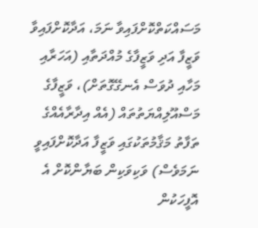މަސައްކަތްކޮށްފައިވާ ނަމަ، އަދާކޮށްފައިވާ ވަޒީފާ އަދި ވަޒީފާގެ މުއްދަތާއި (އަހަރާއި މަހާއި ދުވަސް އެނގޭގޮތަށް)، ވަޒީފާގެ މަސްއޫލިއްޔަތުތައް (އެއް އިދާރާއެއްގެ ތަފާތު މަޤާމުތަކުގައި ވަޒީފާ އަދާކޮށްފައިވީ ނަމަވެސް) ވަކިވަކިން ބަޔާންކޮށް އެ އޮފީހަކުން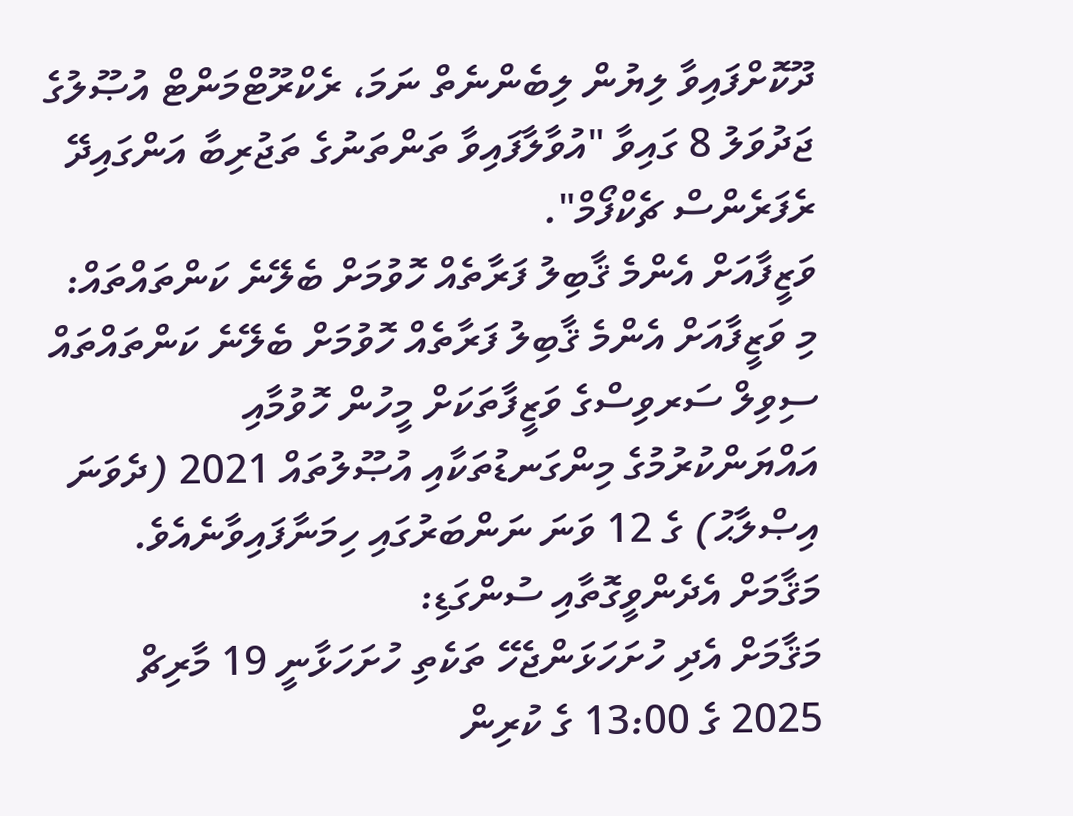ދޫކޮށްފައިވާ ލިޔުން ލިބެންނެތް ނަމަ، ރެކްރޫޓްމަންޓް އުޞޫލުގެ ޖަދުވަލު 8 ގައިވާ "އުވާލާފައިވާ ތަންތަނުގެ ތަޖުރިބާ އަންގައިދޭ ރެފަރެންސް ޗެކްފޯމް".
ވަޒީފާއަށް އެންމެ ޤާބިލު ފަރާތެއް ހޮވުމަށް ބެލޭނެ ކަންތައްތައް:
މި ވަޒީފާއަށް އެންމެ ޤާބިލު ފަރާތެއް ހޮވުމަށް ބެލޭނެ ކަންތައްތައް ސިވިލް ސަރވިސްގެ ވަޒީފާތަކަށް މީހުން ހޮވުމާއި އައްޔަންކުރުމުގެ މިންގަނޑުތަކާއި އުޞޫލުތައް 2021 (ދެވަނަ އިޞްލާޙު) ގެ 12 ވަނަ ނަންބަރުގައި ހިމަނާފައިވާނެއެވެ.
މަޤާމަށް އެދެންވީގޮތާއި ސުންގަޑި:
މަޤާމަށް އެދި ހުށަހަޅަންޖެހޭ ތަކެތި ހުށަހަޅާނީ 19 މާރިޗް 2025 ގެ 13:00 ގެ ކުރިން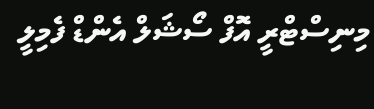މިނިސްޓްރީ އޮފް ސޯޝަލް އެންޑް ފެމިލީ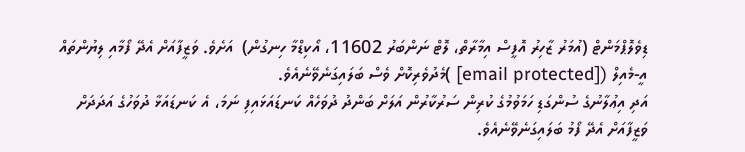ޑިވެލޮޕްމަންޓް (އުމަރު ޒާހިރު އޮފީސް އިމާރާތް، ލޮޓް ނަންބަރު 11602، އޯކިޑްމާ ހިނގުން)  އަށެވެ. ވަޒީފާއަށް އެދޭ ފޯމާއި ލިޔުންތައް އީ-މެއިލް ([email protected] )މެދުވެރިކޮށް ވެސް ބަލައިގަނެވޭނެއެވެ.
އަދި އިޢުލާނުގެ ސުންގަޑި ހަމަވުމުގެ ކުރިން ސަރުކާރުން އަލަށް ބަންދު ދުވަހެއް ކަނޑައަޅައިފި ނަމަ، އެ ކަނޑައަޅާ ދުވަހުގެ އަދަދަށް ވަޒީފާއަށް އެދޭ ފޯމު ބަލައިގަނެވޭނެއެވެ.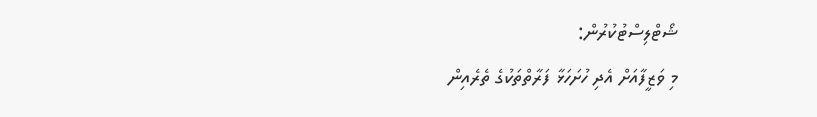ޝޯޓްލިސްޓުކުރުން:
މި ވަޒީފާއަށް އެދި ހުށަހަޅާ ފަރާތްތަކުގެ ތެރެއިން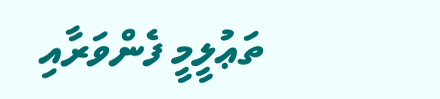ތަޢުލީމީ ފެންވަރާއި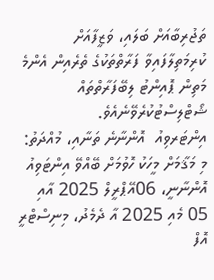ތަޖުރިބާއަށް ބަލައި، ވަޒީފާއަށް ކުރިމަތިލާފައިވާ ފަރާތްތަކުގެ ތެރެއިން އެންމެ މަތިން ޕޮއިންޓު ލިބޭފަރާތްތައް ޝޯޓްލިސްޓުކުރެވޭނެއެވެ.
އިންޓަރވިއު  އޮންނާނެ ތަނާއި، މުއްދަތު:
މި މަޤާމަށް މީހަކު ހޮވުމަށް ބޭއްވޭ އިންޓަވިއު އޮންނާނީ، 06އޭޕްރީލް 2025 އާއި 05 މެއި 2025 އާ ދެމެދު، މިނިސްޓްރީ އޮފް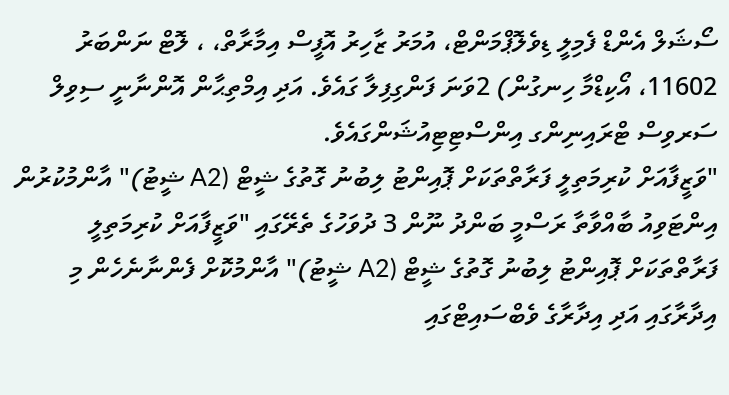ސޯޝަލް އެންޑް ފެމިލީ ޑިވެލޮޕްމަންޓް، އުމަރު ޒާހިރު އޮފީސް އިމާރާތް، ، ލޮޓް ނަންބަރު 11602، އޯކިޑްމާ ހިނގުން) 2ވަނަ ފަންގިފިލާ ގައެވެ. އަދި އިމްތިޙާން އޮންނާނީ ސިވިލް ސަރވިސް ޓްރައިނިންގ އިންސްޓިޓިއުޝަންގައެވެ.
"ވަޒީފާއަށް ކުރިމަތިލީ ފަރާތްތަކަށް ޕޮއިންޓު ލިބުނު ގޮތުގެ ޝީޓް (A2 ޝީޓު)" އާންމުކުރުން
އިންޓަވިއު ބާއްވާތާ ރަސްމީ ބަންދު ނޫން 3 ދުވަހުގެ ތެރޭގައި "ވަޒީފާއަށް ކުރިމަތިލީ ފަރާތްތަކަށް ޕޮއިންޓު ލިބުނު ގޮތުގެ ޝީޓް (A2 ޝީޓު)" އާންމުކޮށް ފެންނާނެހެން މި އިދާރާގައި އަދި އިދާރާގެ ވެބްސައިޓްގައި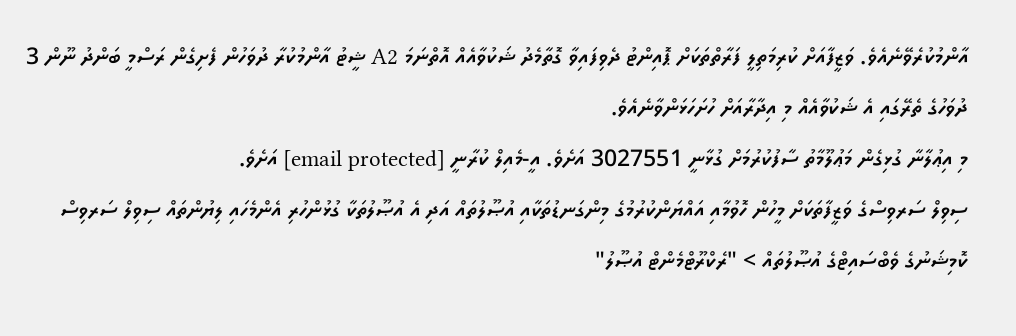އާންމުކުރެވޭނެއެވެ. ވަޒީފާއަށް ކުރިމަތިލީ ފަރާތްތަކަށް ޕޮއިންޓު ދެވިފައިވާ ގޮތާމެދު ޝަކުވާއެއް އޮތްނަމަ A2 ޝީޓު އާންމުކުރާ ދުވަހުން ފެށިގެން ރަސްމީ ބަންދު ނޫން 3 ދުވަހުގެ ތެރޭގައި އެ ޝަކުވާއެއް މި އިދާރާއަށް ހުށަހަޅަންވާނެއެވެ.
މި އިޢުލާނާ ގުޅިގެން މަޢުލޫމާތު ސާފުކުރުމަށް ގުޅާނީ 3027551 އަށެވެ. އީ-މެއިލް ކުރާނީ [email protected] އަށެވެ.
ސިވިލް ސަރވިސްގެ ވަޒީފާތަކަށް މީހުން ހޮވުމާއި އައްޔަންކުރުމުގެ މިންގަނޑުތަކާއި އުޞޫލުތައް އަދި އެ އުޞޫލުތަކާ ގުޅުންހުރި އެންމެހައި ލިޔުންތައް ސިވިލް ސަރވިސް ކޮމިޝަނުގެ ވެބްސައިޓްގެ އުޞޫލުތައް > "ރެކްރޫޓްމެންޓް އުޞޫލު"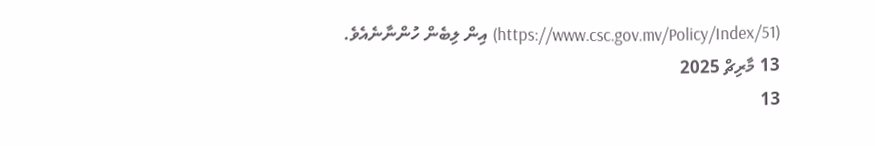(https://www.csc.gov.mv/Policy/Index/51) އިން ލިބެން ހުންނާނެއެވެ.
13 މާރިޗް 2025
13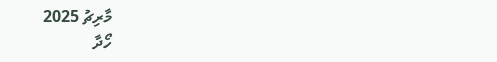މާރިޗު 2025
ހޯދާ